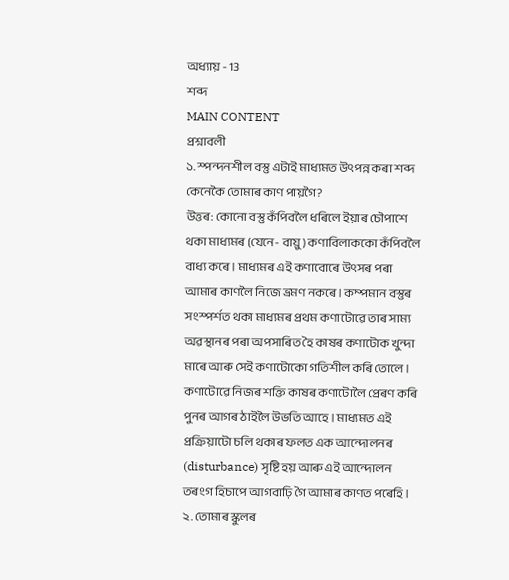অধ্যায় - 13
শব্দ
MAIN CONTENT
প্ৰশ্নাবলী
১. স্পন্দনশীল বস্তু এটাই মাধ্যমত উৎপন্ন কৰা শব্দ কেনেকৈ তোমাৰ কাণ পায়গৈ?
উত্তৰ: কোনো বস্তু কঁপিবলৈ ধৰিলে ইয়াৰ চৌপাশে থকা মাধ্যমৰ (যেনে- বায়ু) কণাবিলাককো কঁপিবলৈ বাধ্য কৰে । মাধ্যমৰ এই কণাবোৰে উৎসৰ পৰা আমাৰ কাণলৈ নিজে ভ্ৰমণ নকৰে । কম্পমান বস্তুৰ সংস্পৰ্শত থকা মাধ্যমৰ প্ৰথম কণাটোৱে তাৰ সাম্য অৱস্থানৰ পৰা অপসাৰিত হৈ কাষৰ কণাটোক খুন্দা মাৰে আৰু সেই কণাটোকো গতিশীল কৰি তোলে । কণাটোৱে নিজৰ শক্তি কাষৰ কণাটোলৈ প্ৰেৰণ কৰি পুনৰ আগৰ ঠাইলৈ উভতি আহে । মাধ্যমত এই প্ৰক্ৰিয়াটো চলি থকাৰ ফলত এক আন্দোলনৰ (disturbance) সৃষ্টি হয় আৰু এই আন্দোলন তৰংগ হিচাপে আগবাঢ়ি গৈ আমাৰ কাণত পৰেহি ।
২. তোমাৰ স্কুলৰ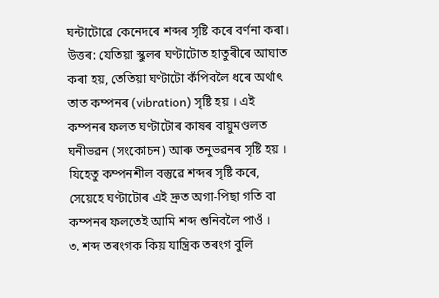ঘন্টাটোৱে কেনেদৰে শব্দৰ সৃষ্টি কৰে বৰ্ণনা কৰা।
উত্তৰ: যেতিয়া স্কুলৰ ঘণ্টাটোত হাতুৰীৰে আঘাত কৰা হয়, তেতিয়া ঘণ্টাটো কঁপিবলৈ ধৰে অৰ্থাৎ তাত কম্পনৰ (vibration) সৃষ্টি হয় । এই কম্পনৰ ফলত ঘণ্টাটোৰ কাষৰ বায়ুমণ্ডলত ঘনীভৱন (সংকোচন) আৰু তনুভৱনৰ সৃষ্টি হয় । যিহেতু কম্পনশীল বস্তুৱে শব্দৰ সৃষ্টি কৰে, সেয়েহে ঘণ্টাটোৰ এই দ্ৰুত অগা-পিছা গতি বা কম্পনৰ ফলতেই আমি শব্দ শুনিবলৈ পাওঁ ।
৩. শব্দ তৰংগক কিয় যান্ত্রিক তৰংগ বুলি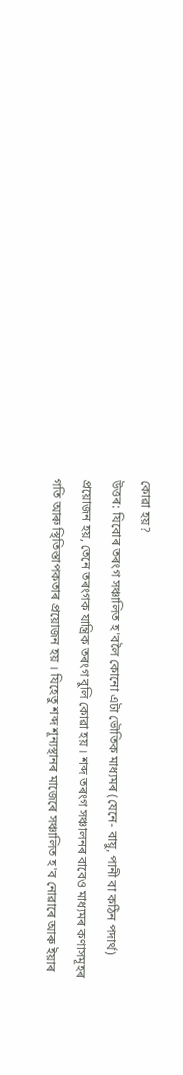কোৱা হয়?
উত্তৰ: যিবোৰ তৰংগ সঞ্চালিত হ'বলৈ কোনো এটা ভৌতিক মাধ্যমৰ (যেনে- বায়ু, পানী বা কঠিন পদাৰ্থ) প্ৰয়োজন হয়, তেনে তৰংগক যান্ত্ৰিক তৰংগ বুলি কোৱা হয় । শব্দ তৰংগ সঞ্চালনৰ বাবেও মাধ্যমৰ কণাসমূহৰ গতি আৰু স্থিতিস্তাপকতাৰ প্ৰয়োজন হয় । যিহেতু শব্দ শূন্যস্থানৰ মাজেৰে সঞ্চালিত হ'ব নোৱাৰে আৰু ইয়াৰ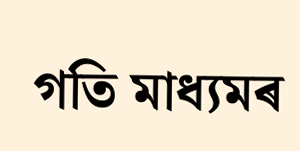গতি মাধ্যমৰ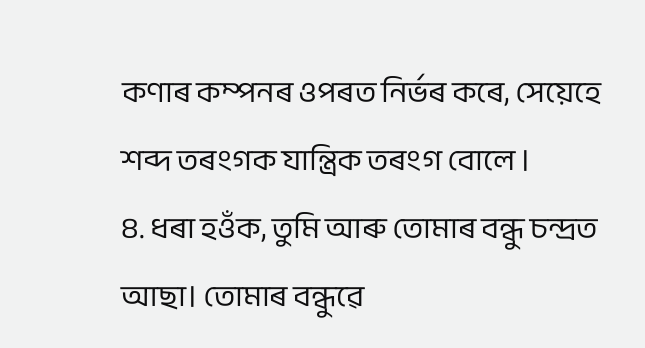কণাৰ কম্পনৰ ওপৰত নিৰ্ভৰ কৰে, সেয়েহে শব্দ তৰংগক যান্ত্ৰিক তৰংগ বোলে ।
৪. ধৰা হওঁক, তুমি আৰু তোমাৰ বন্ধু চন্দ্রত আছা। তোমাৰ বন্ধুৱে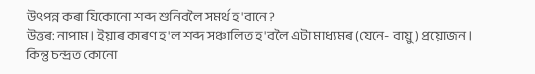উৎপন্ন কৰা যিকোনো শব্দ শুনিবলৈ সমর্থ হ'বানে?
উত্তৰ: নাপাম। ইয়াৰ কাৰণ হ'ল শব্দ সঞ্চালিত হ'বলৈ এটা মাধ্যমৰ (যেনে- বায়ু) প্ৰয়োজন । কিন্তু চন্দ্ৰত কোনো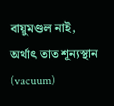বায়ুমণ্ডল নাই, অৰ্থাৎ তাত শূন্যস্থান (vacuum)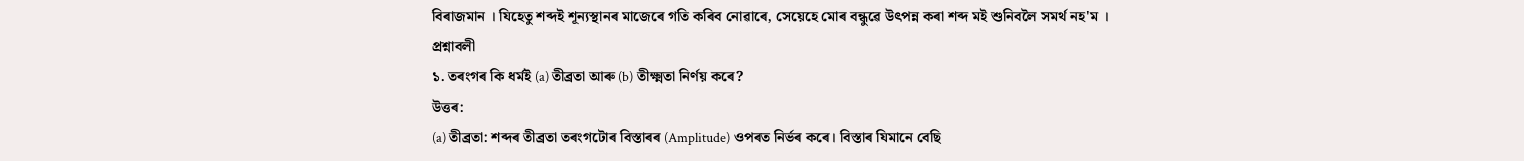বিৰাজমান । যিহেতু শব্দই শূন্যস্থানৰ মাজেৰে গতি কৰিব নোৱাৰে, সেয়েহে মোৰ বন্ধুৱে উৎপন্ন কৰা শব্দ মই শুনিবলৈ সমৰ্থ নহ'ম ।
প্ৰশ্নাবলী
১. তৰংগৰ কি ধর্মই (a) তীব্রতা আৰু (b) তীক্ষ্মতা নির্ণয় কৰে?
উত্তৰ:
(a) তীব্ৰতা: শব্দৰ তীব্ৰতা তৰংগটোৰ বিস্তাৰৰ (Amplitude) ওপৰত নিৰ্ভৰ কৰে। বিস্তাৰ যিমানে বেছি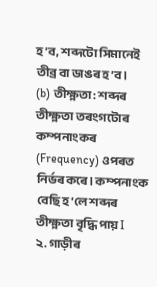হ’ব, শব্দটো সিমানেই তীব্ৰ বা ডাঙৰ হ’ব।
(b) তীক্ষ্ণতা: শব্দৰ তীক্ষ্ণতা তৰংগটোৰ কম্পনাংকৰ (Frequency) ওপৰত নিৰ্ভৰ কৰে। কম্পনাংক বেছি হ’লে শব্দৰ তীক্ষ্ণতা বৃদ্ধি পায় I
২. গাড়ীৰ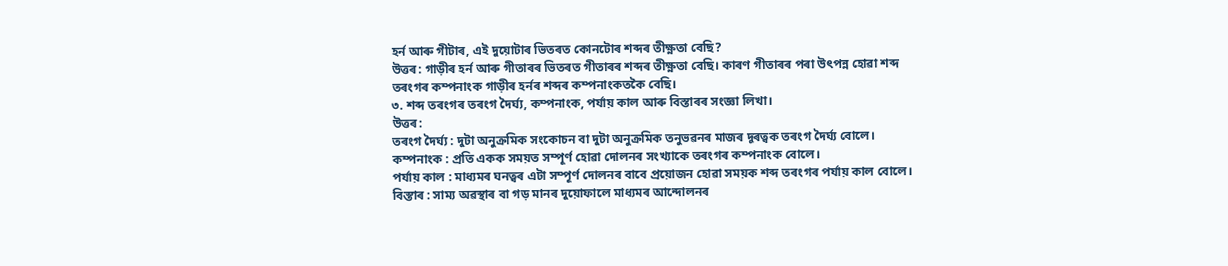হৰ্ন আৰু গীটাৰ, এই দুয়োটাৰ ভিতৰত কোনটোৰ শব্দৰ তীক্ষ্ণতা বেছি?
উত্তৰ: গাড়ীৰ হৰ্ন আৰু গীতাৰৰ ভিতৰত গীতাৰৰ শব্দৰ তীক্ষ্ণতা বেছি। কাৰণ গীতাৰৰ পৰা উৎপন্ন হোৱা শব্দ তৰংগৰ কম্পনাংক গাড়ীৰ হৰ্নৰ শব্দৰ কম্পনাংকতকৈ বেছি।
৩. শব্দ তৰংগৰ তৰংগ দৈর্ঘ্য, কম্পনাংক, পর্যায় কাল আৰু বিস্তাৰৰ সংজ্ঞা লিখা।
উত্তৰ:
তৰংগ দৈৰ্ঘ্য : দুটা অনুক্ৰমিক সংকোচন বা দুটা অনুক্ৰমিক তনুভৱনৰ মাজৰ দূৰত্বক তৰংগ দৈৰ্ঘ্য বোলে।
কম্পনাংক : প্ৰতি একক সময়ত সম্পূৰ্ণ হোৱা দোলনৰ সংখ্যাকে তৰংগৰ কম্পনাংক বোলে।
পৰ্যায় কাল : মাধ্যমৰ ঘনত্বৰ এটা সম্পূৰ্ণ দোলনৰ বাবে প্ৰয়োজন হোৱা সময়ক শব্দ তৰংগৰ পৰ্যায় কাল বোলে।
বিস্তাৰ : সাম্য অৱস্থাৰ বা গড় মানৰ দুয়োফালে মাধ্যমৰ আন্দোলনৰ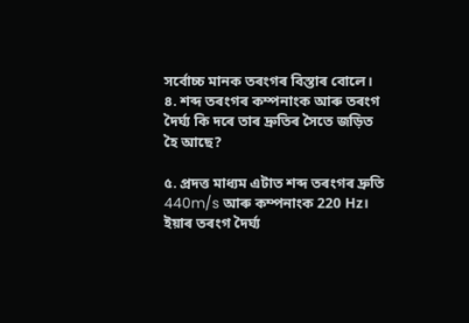সৰ্বোচ্চ মানক তৰংগৰ বিস্তাৰ বোলে।
৪. শব্দ তৰংগৰ কম্পনাংক আৰু তৰংগ দৈর্ঘ্য কি দৰে তাৰ দ্রুতিৰ সৈতে জড়িত হৈ আছে?

৫. প্রদত্ত মাধ্যম এটাত শব্দ তৰংগৰ দ্রুতি 440m/s আৰু কম্পনাংক 220 Hz। ইয়াৰ তৰংগ দৈর্ঘ্য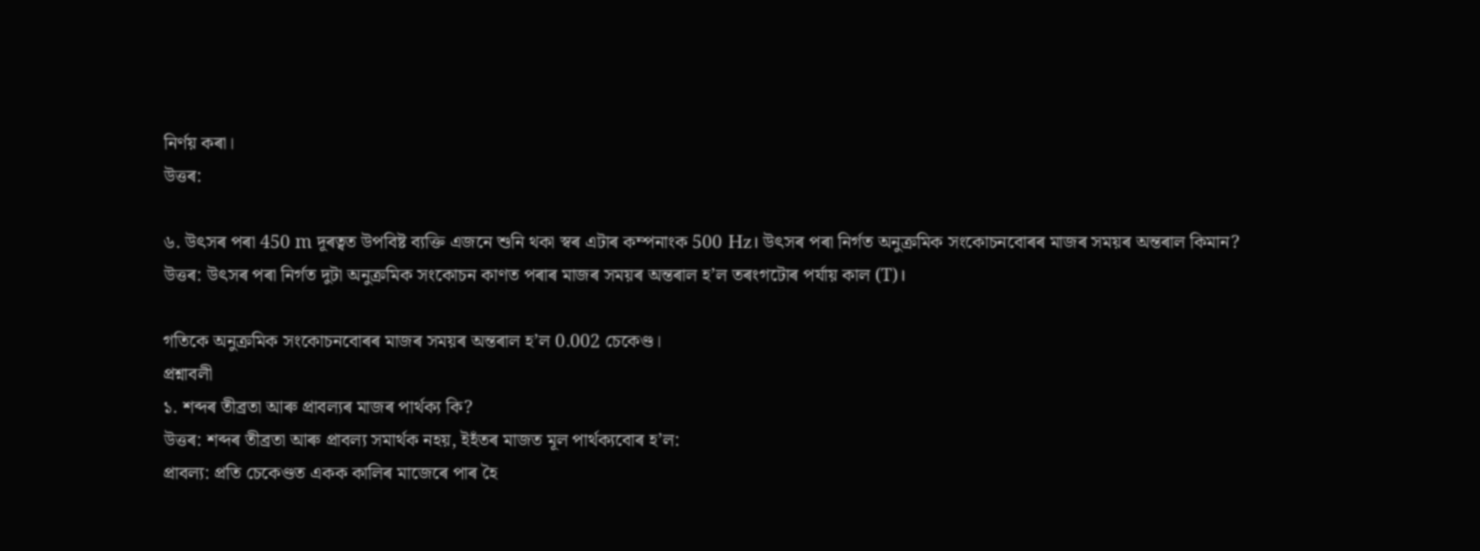নিৰ্ণয় কৰা।
উত্তৰ:

৬. উৎসৰ পৰা 450 m দূৰত্বত উপবিষ্ট ব্যক্তি এজনে শুনি থকা স্বৰ এটাৰ কম্পনাংক 500 Hz। উৎসৰ পৰা নিৰ্গত অনুক্রমিক সংকোচনবোৰৰ মাজৰ সময়ৰ অন্তৰাল কিমান?
উত্তৰ: উৎসৰ পৰা নিৰ্গত দুটা অনুক্ৰমিক সংকোচন কাণত পৰাৰ মাজৰ সময়ৰ অন্তৰাল হ’ল তৰংগটোৰ পৰ্যায় কাল (T)।

গতিকে অনুক্ৰমিক সংকোচনবোৰৰ মাজৰ সময়ৰ অন্তৰাল হ’ল 0.002 চেকেণ্ড।
প্ৰশ্নাবলী
১. শব্দৰ তীব্ৰতা আৰু প্রাবল্যৰ মাজৰ পাৰ্থক্য কি?
উত্তৰ: শব্দৰ তীব্ৰতা আৰু প্রাবল্য সমাৰ্থক নহয়, ইহঁতৰ মাজত মূল পাৰ্থক্যবোৰ হ’ল:
প্রাবল্য: প্ৰতি চেকেণ্ডত একক কালিৰ মাজেৰে পাৰ হৈ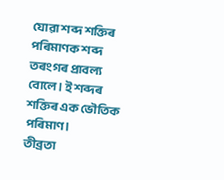যোৱা শব্দ শক্তিৰ পৰিমাণক শব্দ তৰংগৰ প্রাবল্য বোলে। ই শব্দৰ শক্তিৰ এক ভৌতিক পৰিমাণ।
তীব্ৰতা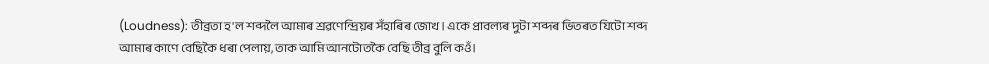(Loudness): তীব্ৰতা হ'ল শব্দলৈ আমাৰ শ্ৰৱণেন্দ্ৰিয়ৰ সঁহাৰিৰ জোখ। একে প্রাবল্যৰ দুটা শব্দৰ ভিতৰত যিটো শব্দ আমাৰ কাণে বেছিকৈ ধৰা পেলায়, তাক আমি আনটোতকৈ বেছি তীব্ৰ বুলি কওঁ।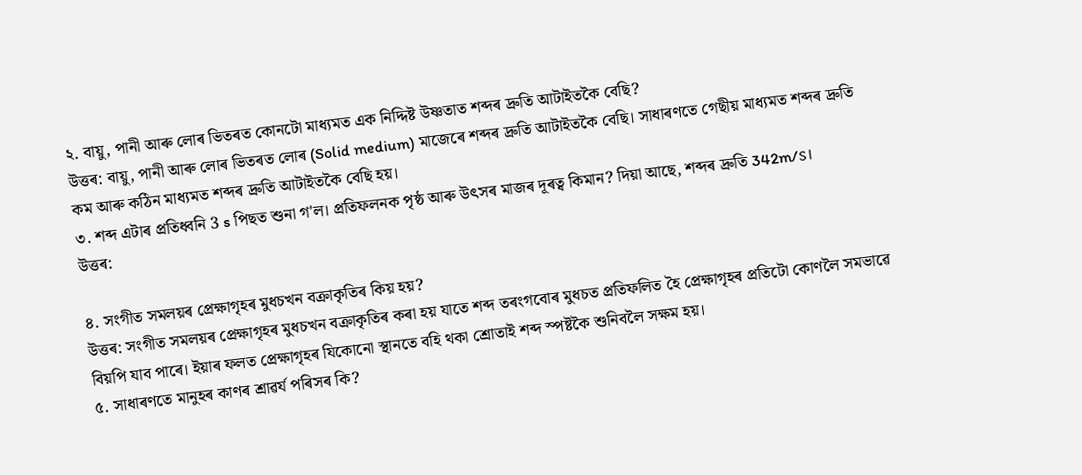২. বায়ু, পানী আৰু লোৰ ভিতৰত কোনটো মাধ্যমত এক নিদ্দিষ্ট উষ্ণতাত শব্দৰ দ্রুতি আটাইতকৈ বেছি?
উত্তৰ: বায়ু, পানী আৰু লোৰ ভিতৰত লোৰ (Solid medium) মাজেৰে শব্দৰ দ্ৰুতি আটাইতকৈ বেছি। সাধাৰণতে গেছীয় মাধ্যমত শব্দৰ দ্ৰুতি কম আৰু কঠিন মাধ্যমত শব্দৰ দ্ৰুতি আটাইতকৈ বেছি হয়।
৩. শব্দ এটাৰ প্ৰতিধ্বনি 3 s পিছত শুনা গ'ল। প্রতিফলনক পৃষ্ঠ আৰু উৎসৰ মাজৰ দূৰত্ব কিমান? দিয়া আছে, শব্দৰ দ্রুতি 342m/s।
উত্তৰ:

৪. সংগীত সমলয়ৰ প্ৰেক্ষাগৃহৰ মুধচখন বক্ৰাকৃতিৰ কিয় হয়?
উত্তৰ: সংগীত সমলয়ৰ প্ৰেক্ষাগৃহৰ মুধচখন বক্ৰাকৃতিৰ কৰা হয় যাতে শব্দ তৰংগবোৰ মুধচত প্ৰতিফলিত হৈ প্ৰেক্ষাগৃহৰ প্ৰতিটো কোণলৈ সমভাৱে বিয়পি যাব পাৰে। ইয়াৰ ফলত প্ৰেক্ষাগৃহৰ যিকোনো স্থানতে বহি থকা শ্ৰোতাই শব্দ স্পষ্টকৈ শুনিবলৈ সক্ষম হয়।
৫. সাধাৰণতে মানুহৰ কাণৰ শ্ৰাৱৰ্য পৰিসৰ কি?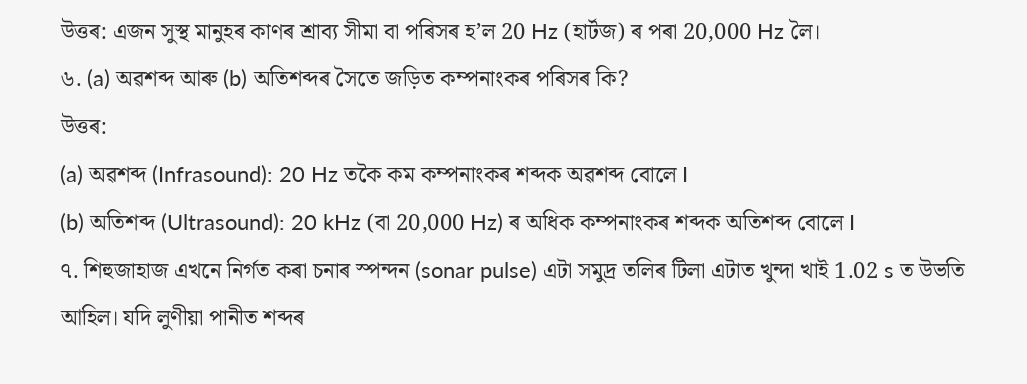উত্তৰ: এজন সুস্থ মানুহৰ কাণৰ শ্ৰাব্য সীমা বা পৰিসৰ হ’ল 20 Hz (হাৰ্টজ) ৰ পৰা 20,000 Hz লৈ।
৬. (a) অৱশব্দ আৰু (b) অতিশব্দৰ সৈতে জড়িত কম্পনাংকৰ পৰিসৰ কি?
উত্তৰ:
(a) অৱশব্দ (Infrasound): 20 Hz তকৈ কম কম্পনাংকৰ শব্দক অৱশব্দ বোলে I
(b) অতিশব্দ (Ultrasound): 20 kHz (বা 20,000 Hz) ৰ অধিক কম্পনাংকৰ শব্দক অতিশব্দ বোলে I
৭. শিহুজাহাজ এখনে নিৰ্গত কৰা চনাৰ স্পন্দন (sonar pulse) এটা সমুদ্র তলিৰ টিলা এটাত খুন্দা খাই 1.02 s ত উভতি আহিল। যদি লুণীয়া পানীত শব্দৰ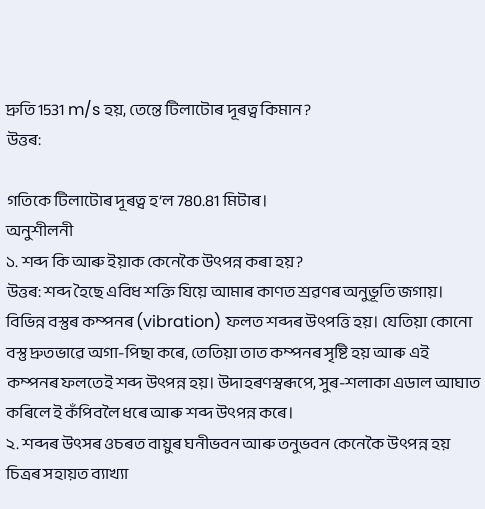দ্রুতি 1531 m/s হয়, তেন্তে টিলাটোৰ দূৰত্ব কিমান?
উত্তৰ:

গতিকে টিলাটোৰ দূৰত্ব হ’ল 780.81 মিটাৰ।
অনুশীলনী
১. শব্দ কি আৰু ইয়াক কেনেকৈ উৎপন্ন কৰা হয়?
উত্তৰ: শব্দ হৈছে এবিধ শক্তি যিয়ে আমাৰ কাণত শ্ৰৱণৰ অনুভূতি জগায়। বিভিন্ন বস্তুৰ কম্পনৰ (vibration) ফলত শব্দৰ উৎপত্তি হয়। যেতিয়া কোনো বস্তু দ্ৰুতভাৱে অগা-পিছা কৰে, তেতিয়া তাত কম্পনৰ সৃষ্টি হয় আৰু এই কম্পনৰ ফলতেই শব্দ উৎপন্ন হয়। উদাহৰণস্বৰূপে, সুৰ-শলাকা এডাল আঘাত কৰিলে ই কঁপিবলৈ ধৰে আৰু শব্দ উৎপন্ন কৰে।
২. শব্দৰ উৎসৰ ওচৰত বায়ুৰ ঘনীভবন আৰু তনুভবন কেনেকৈ উৎপন্ন হয় চিত্রৰ সহায়ত ব্যাখ্যা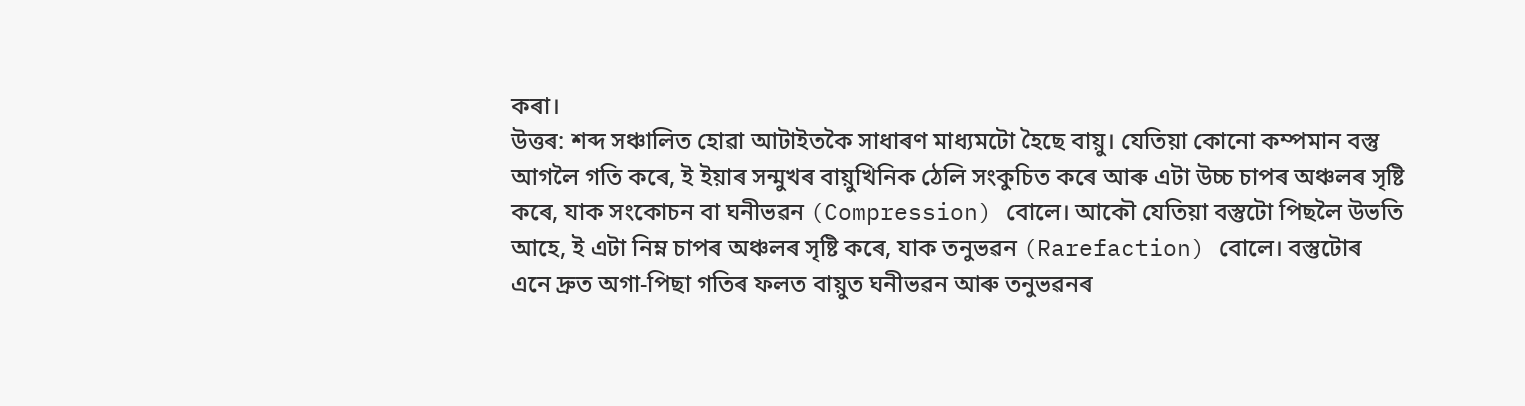কৰা।
উত্তৰ: শব্দ সঞ্চালিত হোৱা আটাইতকৈ সাধাৰণ মাধ্যমটো হৈছে বায়ু। যেতিয়া কোনো কম্পমান বস্তু আগলৈ গতি কৰে, ই ইয়াৰ সন্মুখৰ বায়ুখিনিক ঠেলি সংকুচিত কৰে আৰু এটা উচ্চ চাপৰ অঞ্চলৰ সৃষ্টি কৰে, যাক সংকোচন বা ঘনীভৱন (Compression) বোলে। আকৌ যেতিয়া বস্তুটো পিছলৈ উভতি আহে, ই এটা নিম্ন চাপৰ অঞ্চলৰ সৃষ্টি কৰে, যাক তনুভৱন (Rarefaction) বোলে। বস্তুটোৰ এনে দ্ৰুত অগা-পিছা গতিৰ ফলত বায়ুত ঘনীভৱন আৰু তনুভৱনৰ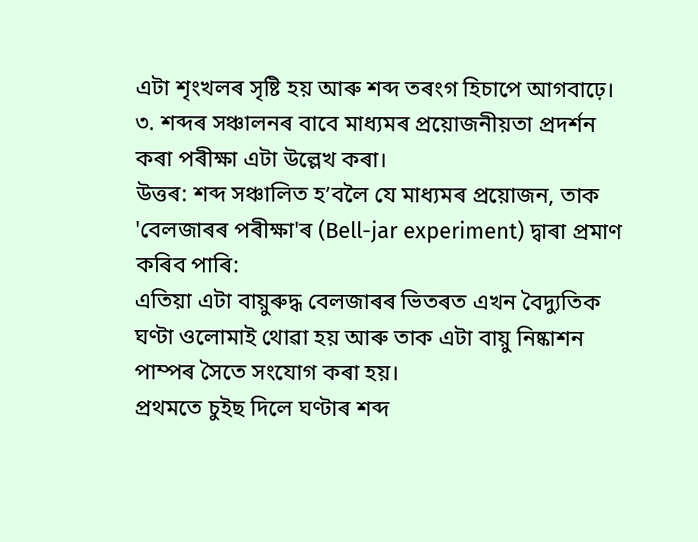এটা শৃংখলৰ সৃষ্টি হয় আৰু শব্দ তৰংগ হিচাপে আগবাঢ়ে।
৩. শব্দৰ সঞ্চালনৰ বাবে মাধ্যমৰ প্রয়োজনীয়তা প্রদর্শন কৰা পৰীক্ষা এটা উল্লেখ কৰা।
উত্তৰ: শব্দ সঞ্চালিত হ’বলৈ যে মাধ্যমৰ প্ৰয়োজন, তাক 'বেলজাৰৰ পৰীক্ষা'ৰ (Bell-jar experiment) দ্বাৰা প্ৰমাণ কৰিব পাৰি:
এতিয়া এটা বায়ুৰুদ্ধ বেলজাৰৰ ভিতৰত এখন বৈদ্যুতিক ঘণ্টা ওলোমাই থোৱা হয় আৰু তাক এটা বায়ু নিষ্কাশন পাম্পৰ সৈতে সংযোগ কৰা হয়।
প্ৰথমতে চুইছ দিলে ঘণ্টাৰ শব্দ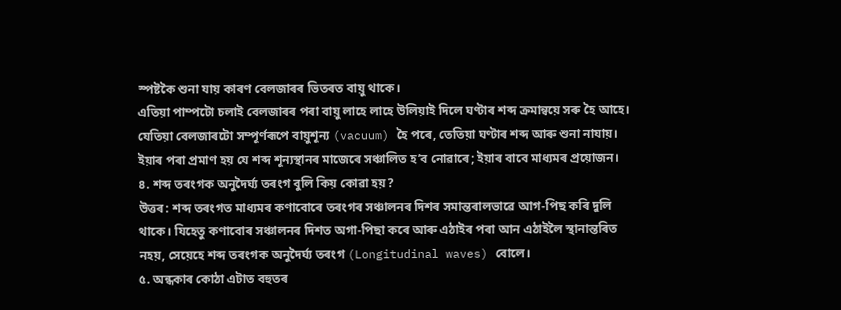স্পষ্টকৈ শুনা যায় কাৰণ বেলজাৰৰ ভিতৰত বায়ু থাকে।
এতিয়া পাম্পটো চলাই বেলজাৰৰ পৰা বায়ু লাহে লাহে উলিয়াই দিলে ঘণ্টাৰ শব্দ ক্ৰমান্বয়ে সৰু হৈ আহে।
যেতিয়া বেলজাৰটো সম্পূৰ্ণৰূপে বায়ুশূন্য (vacuum) হৈ পৰে, তেতিয়া ঘণ্টাৰ শব্দ আৰু শুনা নাযায়। ইয়াৰ পৰা প্ৰমাণ হয় যে শব্দ শূন্যস্থানৰ মাজেৰে সঞ্চালিত হ’ব নোৱাৰে; ইয়াৰ বাবে মাধ্যমৰ প্ৰয়োজন।
৪. শব্দ তৰংগক অনুদৈর্ঘ্য তৰংগ বুলি কিয় কোৱা হয়?
উত্তৰ: শব্দ তৰংগত মাধ্যমৰ কণাবোৰে তৰংগৰ সঞ্চালনৰ দিশৰ সমান্তৰালভাৱে আগ-পিছ কৰি দুলি থাকে। যিহেতু কণাবোৰ সঞ্চালনৰ দিশত অগা-পিছা কৰে আৰু এঠাইৰ পৰা আন এঠাইলৈ স্থানান্তৰিত নহয়, সেয়েহে শব্দ তৰংগক অনুদৈৰ্ঘ্য তৰংগ (Longitudinal waves) বোলে।
৫. অন্ধকাৰ কোঠা এটাত বহুতৰ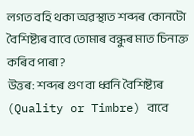লগত বহি থকা অৱস্থাত শব্দৰ কোনটো বৈশিষ্ট্যৰ বাবে তোমাৰ বন্ধুৰ মাত চিনাক্ত কৰিব পাৰা?
উত্তৰ: শব্দৰ গুণ বা ধ্বনি বৈশিষ্ট্যৰ (Quality or Timbre) বাবে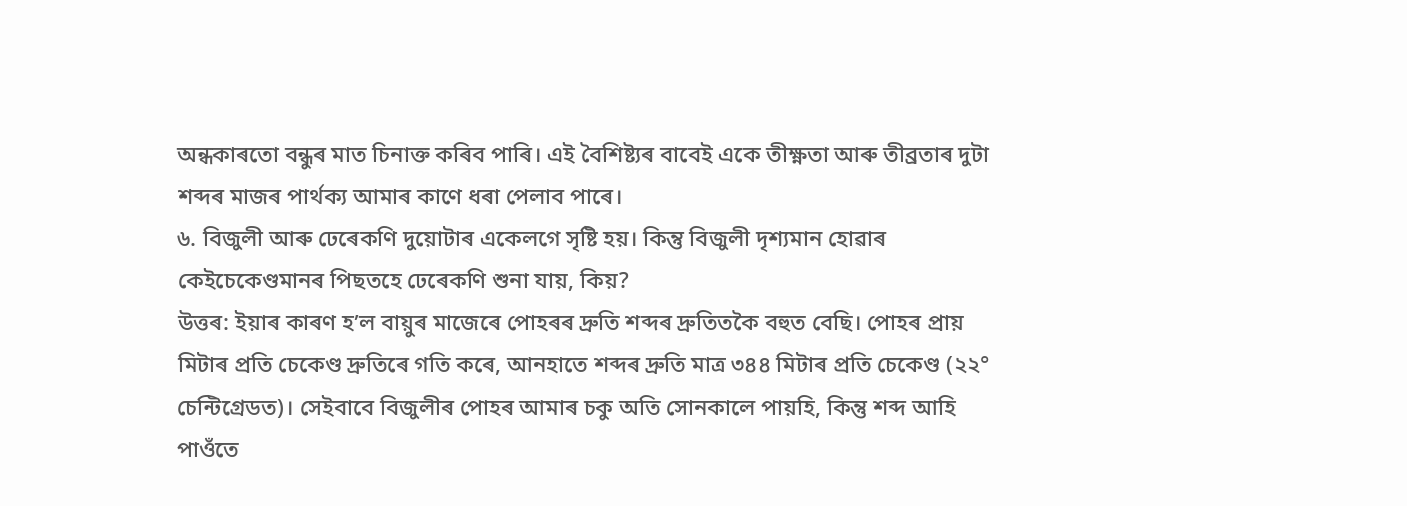অন্ধকাৰতো বন্ধুৰ মাত চিনাক্ত কৰিব পাৰি। এই বৈশিষ্ট্যৰ বাবেই একে তীক্ষ্ণতা আৰু তীব্ৰতাৰ দুটা শব্দৰ মাজৰ পাৰ্থক্য আমাৰ কাণে ধৰা পেলাব পাৰে।
৬. বিজুলী আৰু ঢেৰেকণি দুয়োটাৰ একেলগে সৃষ্টি হয়। কিন্তু বিজুলী দৃশ্যমান হোৱাৰ কেইচেকেণ্ডমানৰ পিছতহে ঢেৰেকণি শুনা যায়, কিয়?
উত্তৰ: ইয়াৰ কাৰণ হ’ল বায়ুৰ মাজেৰে পোহৰৰ দ্ৰুতি শব্দৰ দ্ৰুতিতকৈ বহুত বেছি। পোহৰ প্ৰায় মিটাৰ প্ৰতি চেকেণ্ড দ্ৰুতিৰে গতি কৰে, আনহাতে শব্দৰ দ্ৰুতি মাত্ৰ ৩৪৪ মিটাৰ প্ৰতি চেকেণ্ড (২২° চেন্টিগ্ৰেডত)। সেইবাবে বিজুলীৰ পোহৰ আমাৰ চকু অতি সোনকালে পায়হি, কিন্তু শব্দ আহি পাওঁতে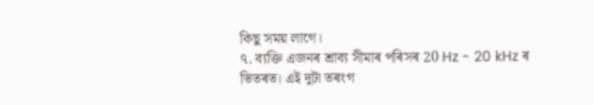কিছু সময় লাগে।
৭. ব্যক্তি এজনৰ শ্রাব্য সীমাৰ পৰিসৰ 20 Hz - 20 kHz ৰ ভিতৰত। এই দুটা তৰংগ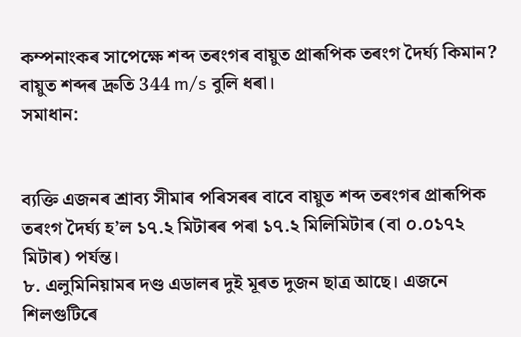কম্পনাংকৰ সাপেক্ষে শব্দ তৰংগৰ বায়ুত প্ৰাৰূপিক তৰংগ দৈর্ঘ্য কিমান? বায়ুত শব্দৰ দ্রুতি 344 m/s বুলি ধৰা।
সমাধান:


ব্যক্তি এজনৰ শ্রাব্য সীমাৰ পৰিসৰৰ বাবে বায়ুত শব্দ তৰংগৰ প্ৰাৰূপিক তৰংগ দৈৰ্ঘ্য হ’ল ১৭.২ মিটাৰৰ পৰা ১৭.২ মিলিমিটাৰ (বা ০.০১৭২ মিটাৰ) পৰ্যন্ত।
৮. এলুমিনিয়ামৰ দণ্ড এডালৰ দুই মূৰত দুজন ছাত্র আছে। এজনে শিলগুটিৰে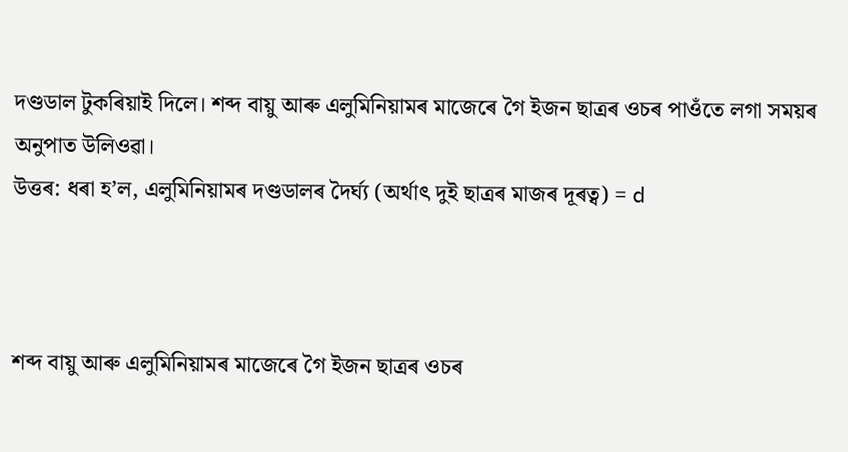দণ্ডডাল টুকৰিয়াই দিলে। শব্দ বায়ু আৰু এলুমিনিয়ামৰ মাজেৰে গৈ ইজন ছাত্ৰৰ ওচৰ পাওঁতে লগা সময়ৰ অনুপাত উলিওৱা।
উত্তৰ: ধৰা হ’ল, এলুমিনিয়ামৰ দণ্ডডালৰ দৈৰ্ঘ্য (অৰ্থাৎ দুই ছাত্ৰৰ মাজৰ দূৰত্ব) = d



শব্দ বায়ু আৰু এলুমিনিয়ামৰ মাজেৰে গৈ ইজন ছাত্ৰৰ ওচৰ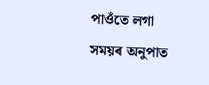পাওঁতে লগা সময়ৰ অনুপাত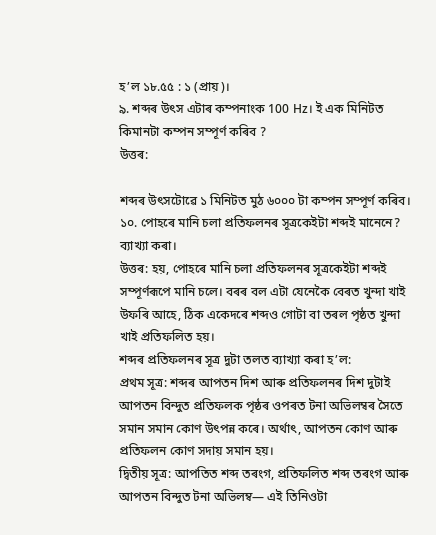হ’ল ১৮.৫৫ : ১ (প্ৰায়)।
৯. শব্দৰ উৎস এটাৰ কম্পনাংক 100 Hz। ই এক মিনিটত কিমানটা কম্পন সম্পূর্ণ কৰিব ?
উত্তৰ:

শব্দৰ উৎসটোৱে ১ মিনিটত মুঠ ৬০০০ টা কম্পন সম্পূৰ্ণ কৰিব।
১০. পোহৰে মানি চলা প্রতিফলনৰ সূত্রকেইটা শব্দই মানেনে? ব্যাখ্যা কৰা।
উত্তৰ: হয়, পোহৰে মানি চলা প্ৰতিফলনৰ সূত্ৰকেইটা শব্দই সম্পূৰ্ণৰূপে মানি চলে। বৰৰ বল এটা যেনেকৈ বেৰত খুন্দা খাই উফৰি আহে, ঠিক একেদৰে শব্দও গোটা বা তৰল পৃষ্ঠত খুন্দা খাই প্ৰতিফলিত হয়।
শব্দৰ প্ৰতিফলনৰ সূত্ৰ দুটা তলত ব্যাখ্যা কৰা হ’ল:
প্ৰথম সূত্ৰ: শব্দৰ আপতন দিশ আৰু প্ৰতিফলনৰ দিশ দুটাই আপতন বিন্দুত প্ৰতিফলক পৃষ্ঠৰ ওপৰত টনা অভিলম্বৰ সৈতে সমান সমান কোণ উৎপন্ন কৰে। অৰ্থাৎ, আপতন কোণ আৰু প্ৰতিফলন কোণ সদায় সমান হয়।
দ্বিতীয় সূত্ৰ: আপতিত শব্দ তৰংগ, প্ৰতিফলিত শব্দ তৰংগ আৰু আপতন বিন্দুত টনা অভিলম্ব— এই তিনিওটা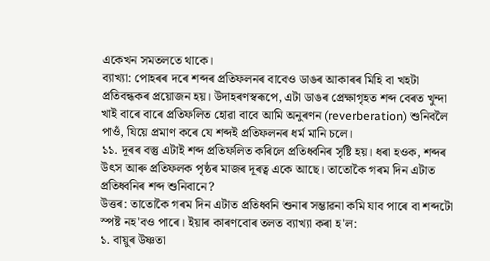একেখন সমতলতে থাকে।
ব্যাখ্যা: পোহৰৰ দৰে শব্দৰ প্ৰতিফলনৰ বাবেও ডাঙৰ আকাৰৰ মিহি বা খহটা প্ৰতিবন্ধকৰ প্ৰয়োজন হয়। উদাহৰণস্বৰূপে, এটা ডাঙৰ প্ৰেক্ষাগৃহত শব্দ বেৰত খুন্দা খাই বাৰে বাৰে প্ৰতিফলিত হোৱা বাবে আমি অনুৰণন (reverberation) শুনিবলৈ পাওঁ, যিয়ে প্ৰমাণ কৰে যে শব্দই প্ৰতিফলনৰ ধৰ্ম মানি চলে।
১১. দূৰৰ বস্তু এটাই শব্দ প্রতিফলিত কৰিলে প্রতিধ্বনিৰ সৃষ্টি হয়। ধৰা হওক, শব্দৰ উৎস আৰু প্ৰতিফলক পৃষ্ঠৰ মাজৰ দূৰত্ব একে আছে। তাতোকৈ গৰম দিন এটাত প্রতিধ্বনিৰ শব্দ শুনিবানে?
উত্তৰ: তাতোকৈ গৰম দিন এটাত প্ৰতিধ্বনি শুনাৰ সম্ভাৱনা কমি যাব পাৰে বা শব্দটো স্পষ্ট নহ'বও পাৰে। ইয়াৰ কাৰণবোৰ তলত ব্যাখ্যা কৰা হ'ল:
১. বায়ুৰ উষ্ণতা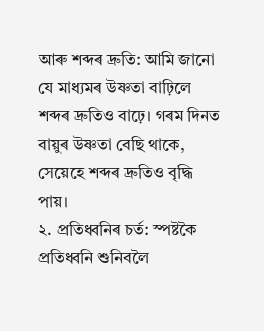আৰু শব্দৰ দ্ৰুতি: আমি জানো যে মাধ্যমৰ উষ্ণতা বাঢ়িলে শব্দৰ দ্ৰুতিও বাঢ়ে। গৰম দিনত বায়ুৰ উষ্ণতা বেছি থাকে, সেয়েহে শব্দৰ দ্ৰুতিও বৃদ্ধি পায়।
২. প্ৰতিধ্বনিৰ চৰ্ত: স্পষ্টকৈ প্ৰতিধ্বনি শুনিবলৈ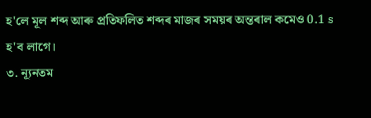হ'লে মূল শব্দ আৰু প্ৰতিফলিত শব্দৰ মাজৰ সময়ৰ অন্তৰাল কমেও 0.1 s হ'ব লাগে।
৩. ন্যূনতম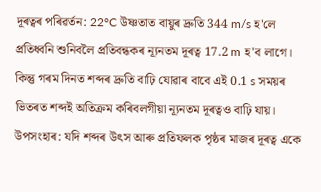দূৰত্বৰ পৰিৱৰ্তন: 22°C উষ্ণতাত বায়ুৰ দ্ৰুতি 344 m/s হ'লে প্ৰতিধ্বনি শুনিবলৈ প্ৰতিবন্ধকৰ ন্যূনতম দূৰত্ব 17.2 m হ'ব লাগে। কিন্তু গৰম দিনত শব্দৰ দ্ৰুতি বাঢ়ি যোৱাৰ বাবে এই 0.1 s সময়ৰ ভিতৰত শব্দই অতিক্ৰম কৰিবলগীয়া ন্যূনতম দূৰত্বও বাঢ়ি যায়।
উপসংহাৰ: যদি শব্দৰ উৎস আৰু প্ৰতিফলক পৃষ্ঠৰ মাজৰ দূৰত্ব একে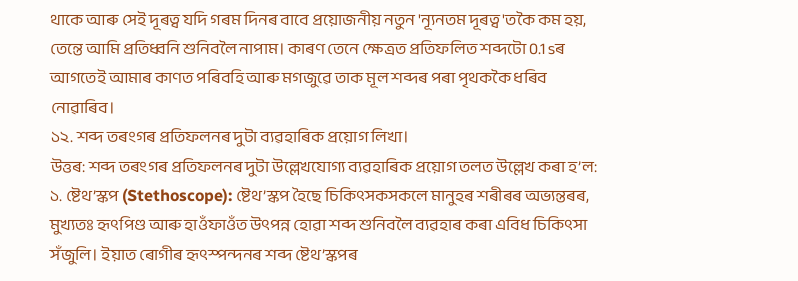থাকে আৰু সেই দূৰত্ব যদি গৰম দিনৰ বাবে প্ৰয়োজনীয় নতুন 'ন্যূনতম দূৰত্ব'তকৈ কম হয়, তেন্তে আমি প্ৰতিধ্বনি শুনিবলৈ নাপাম। কাৰণ তেনে ক্ষেত্ৰত প্ৰতিফলিত শব্দটো 0.1 sৰ আগতেই আমাৰ কাণত পৰিবহি আৰু মগজুৱে তাক মূল শব্দৰ পৰা পৃথককৈ ধৰিব নোৱাৰিব।
১২. শব্দ তৰংগৰ প্ৰতিফলনৰ দুটা ব্যৱহাৰিক প্রয়োগ লিখা।
উত্তৰ: শব্দ তৰংগৰ প্ৰতিফলনৰ দুটা উল্লেখযোগ্য ব্যৱহাৰিক প্ৰয়োগ তলত উল্লেখ কৰা হ’ল:
১. ষ্টেথ’স্কপ (Stethoscope): ষ্টেথ’স্কপ হৈছে চিকিৎসকসকলে মানুহৰ শৰীৰৰ অভ্যন্তৰৰ, মুখ্যতঃ হৃৎপিণ্ড আৰু হাওঁফাওঁত উৎপন্ন হোৱা শব্দ শুনিবলৈ ব্যৱহাৰ কৰা এবিধ চিকিৎসা সঁজুলি। ইয়াত ৰোগীৰ হৃৎস্পন্দনৰ শব্দ ষ্টেথ’স্কপৰ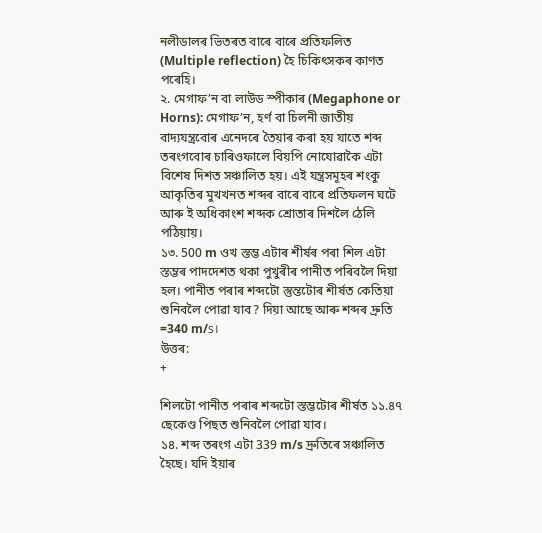নলীডালৰ ভিতৰত বাৰে বাৰে প্ৰতিফলিত (Multiple reflection) হৈ চিকিৎসকৰ কাণত পৰেহি।
২. মেগাফ’ন বা লাউড স্পীকাৰ (Megaphone or Horns): মেগাফ’ন, হৰ্ণ বা চিলনী জাতীয় বাদ্যযন্ত্ৰবোৰ এনেদৰে তৈয়াৰ কৰা হয় যাতে শব্দ তৰংগবোৰ চাৰিওফালে বিয়পি নোযোৱাকৈ এটা বিশেষ দিশত সঞ্চালিত হয়। এই যন্ত্ৰসমূহৰ শংকু আকৃতিৰ মুখখনত শব্দৰ বাৰে বাৰে প্ৰতিফলন ঘটে আৰু ই অধিকাংশ শব্দক শ্ৰোতাৰ দিশলৈ ঠেলি পঠিয়ায়।
১৩. 500 m ওখ স্তম্ভ এটাৰ শীৰ্ষৰ পৰা শিল এটা স্তম্ভৰ পাদদেশত থকা পুখুৰীৰ পানীত পৰিবলৈ দিয়া হল। পানীত পৰাৰ শব্দটো স্তুন্তটোৰ শীৰ্ষত কেতিয়া শুনিবলৈ পোৱা যাব? দিয়া আছে আৰু শব্দৰ দ্রুতি =340 m/s।
উত্তৰ:
+

শিলটো পানীত পৰাৰ শব্দটো স্তম্ভটোৰ শীৰ্ষত ১১.৪৭ ছেকেণ্ড পিছত শুনিবলৈ পোৱা যাব।
১৪. শব্দ তৰংগ এটা 339 m/s দ্রুতিৰে সঞ্চালিত হৈছে। যদি ইয়াৰ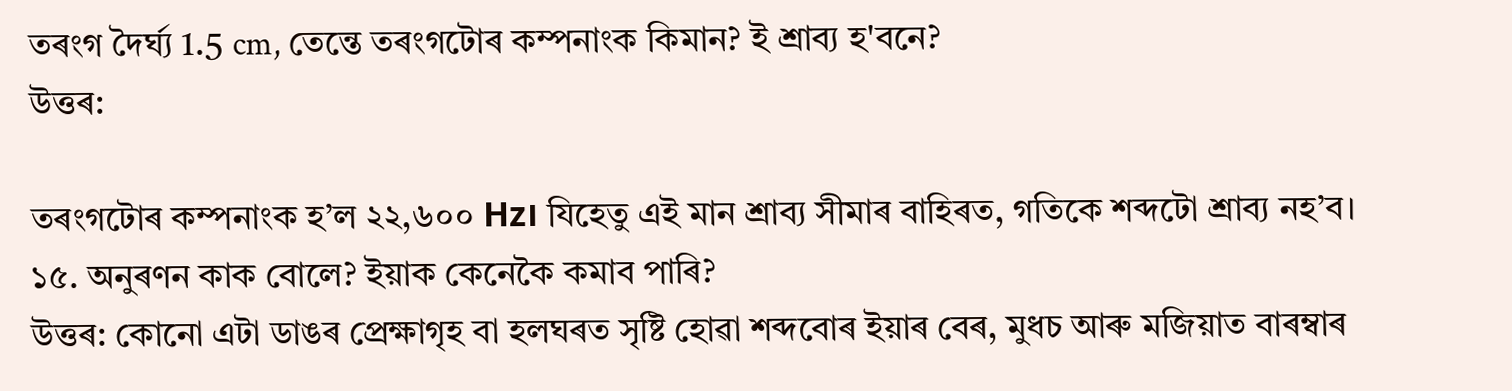তৰংগ দৈর্ঘ্য 1.5 cm, তেন্তে তৰংগটোৰ কম্পনাংক কিমান? ই শ্রাব্য হ'বনে?
উত্তৰ:

তৰংগটোৰ কম্পনাংক হ’ল ২২,৬০০ Hz। যিহেতু এই মান শ্রাব্য সীমাৰ বাহিৰত, গতিকে শব্দটো শ্রাব্য নহ’ব।
১৫. অনুৰণন কাক বোলে? ইয়াক কেনেকৈ কমাব পাৰি?
উত্তৰ: কোনো এটা ডাঙৰ প্ৰেক্ষাগৃহ বা হলঘৰত সৃষ্টি হোৱা শব্দবোৰ ইয়াৰ বেৰ, মুধচ আৰু মজিয়াত বাৰম্বাৰ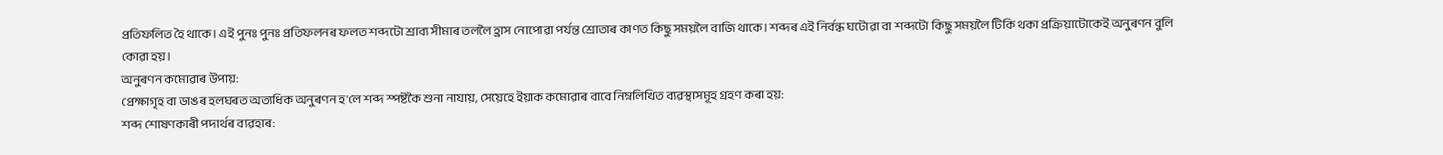প্ৰতিফলিত হৈ থাকে। এই পুনঃ পুনঃ প্ৰতিফলনৰ ফলত শব্দটো শ্ৰাব্য সীমাৰ তললৈ হ্ৰাস নোপোৱা পৰ্যন্ত শ্ৰোতাৰ কাণত কিছু সময়লৈ বাজি থাকে। শব্দৰ এই নিৰ্বন্ধ ঘটোৱা বা শব্দটো কিছু সময়লৈ টিকি থকা প্ৰক্ৰিয়াটোকেই অনুৰণন বুলি কোৱা হয়।
অনুৰণন কমোৱাৰ উপায়:
প্ৰেক্ষাগৃহ বা ডাঙৰ হলঘৰত অত্যধিক অনুৰণন হ'লে শব্দ স্পষ্টকৈ শুনা নাযায়, সেয়েহে ইয়াক কমোৱাৰ বাবে নিম্নলিখিত ব্যৱস্থাসমূহ গ্ৰহণ কৰা হয়:
শব্দ শোষণকাৰী পদাৰ্থৰ ব্যৱহাৰ: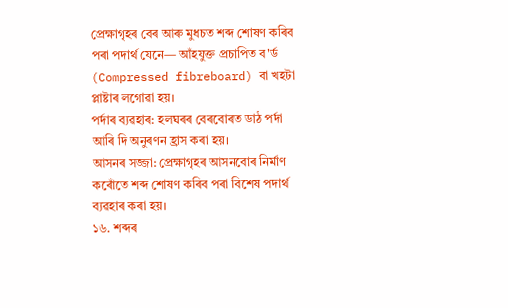প্ৰেক্ষাগৃহৰ বেৰ আৰু মুধচত শব্দ শোষণ কৰিব পৰা পদাৰ্থ যেনে— আঁহযুক্ত প্ৰচাপিত ব'ৰ্ড (Compressed fibreboard) বা খহটা প্লাষ্টাৰ লগোৱা হয়।
পৰ্দাৰ ব্যৱহাৰ: হলঘৰৰ বেৰবোৰত ডাঠ পৰ্দা আৰি দি অনুৰণন হ্ৰাস কৰা হয়।
আসনৰ সজ্জা: প্ৰেক্ষাগৃহৰ আসনবোৰ নিৰ্মাণ কৰোঁতে শব্দ শোষণ কৰিব পৰা বিশেষ পদাৰ্থ ব্যৱহাৰ কৰা হয়।
১৬. শব্দৰ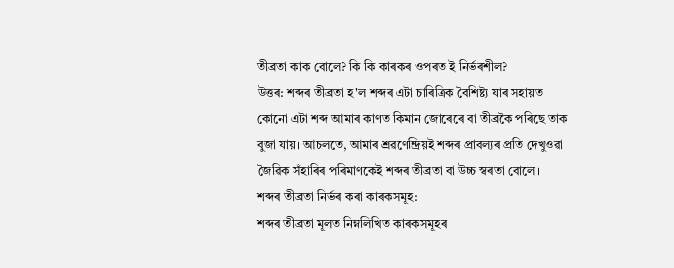তীব্রতা কাক বোলে? কি কি কাৰকৰ ওপৰত ই নিৰ্ভৰশীল?
উত্তৰ: শব্দৰ তীব্ৰতা হ'ল শব্দৰ এটা চাৰিত্ৰিক বৈশিষ্ট্য যাৰ সহায়ত কোনো এটা শব্দ আমাৰ কাণত কিমান জোৰেৰে বা তীব্ৰকৈ পৰিছে তাক বুজা যায়। আচলতে, আমাৰ শ্ৰৱণেন্দ্ৰিয়ই শব্দৰ প্ৰাবল্যৰ প্ৰতি দেখুওৱা জৈৱিক সঁহাৰিৰ পৰিমাণকেই শব্দৰ তীব্ৰতা বা উচ্চ স্বৰতা বোলে।
শব্দৰ তীব্ৰতা নিৰ্ভৰ কৰা কাৰকসমূহ:
শব্দৰ তীব্ৰতা মূলত নিম্নলিখিত কাৰকসমূহৰ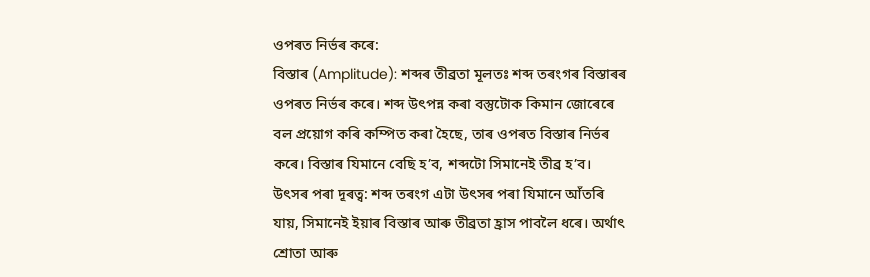ওপৰত নিৰ্ভৰ কৰে:
বিস্তাৰ (Amplitude): শব্দৰ তীব্ৰতা মূলতঃ শব্দ তৰংগৰ বিস্তাৰৰ ওপৰত নিৰ্ভৰ কৰে। শব্দ উৎপন্ন কৰা বস্তুটোক কিমান জোৰেৰে বল প্ৰয়োগ কৰি কম্পিত কৰা হৈছে, তাৰ ওপৰত বিস্তাৰ নিৰ্ভৰ কৰে। বিস্তাৰ যিমানে বেছি হ’ব, শব্দটো সিমানেই তীব্ৰ হ’ব।
উৎসৰ পৰা দূৰত্ব: শব্দ তৰংগ এটা উৎসৰ পৰা যিমানে আঁতৰি যায়, সিমানেই ইয়াৰ বিস্তাৰ আৰু তীব্ৰতা হ্ৰাস পাবলৈ ধৰে। অৰ্থাৎ শ্ৰোতা আৰু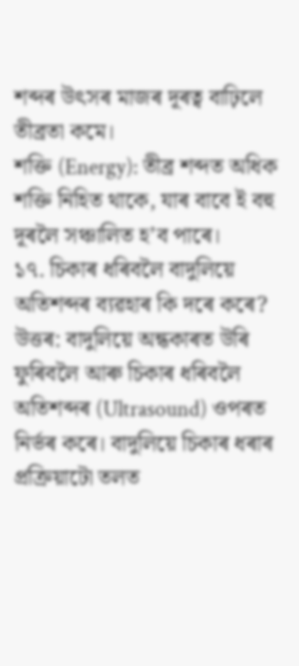শব্দৰ উৎসৰ মাজৰ দূৰত্ব বাঢ়িলে তীব্ৰতা কমে।
শক্তি (Energy): তীব্ৰ শব্দত অধিক শক্তি নিহিত থাকে, যাৰ বাবে ই বহু দূৰলৈ সঞ্চালিত হ’ব পাৰে।
১৭. চিকাৰ ধৰিবলৈ বাদুলিয়ে অতিশব্দৰ ব্যৱহাৰ কি দৰে কৰে?
উত্তৰ: বাদুলিয়ে অন্ধকাৰত উৰি ফুৰিবলৈ আৰু চিকাৰ ধৰিবলৈ অতিশব্দৰ (Ultrasound) ওপৰত নিৰ্ভৰ কৰে। বাদুলিয়ে চিকাৰ ধৰাৰ প্ৰক্ৰিয়াটো তলত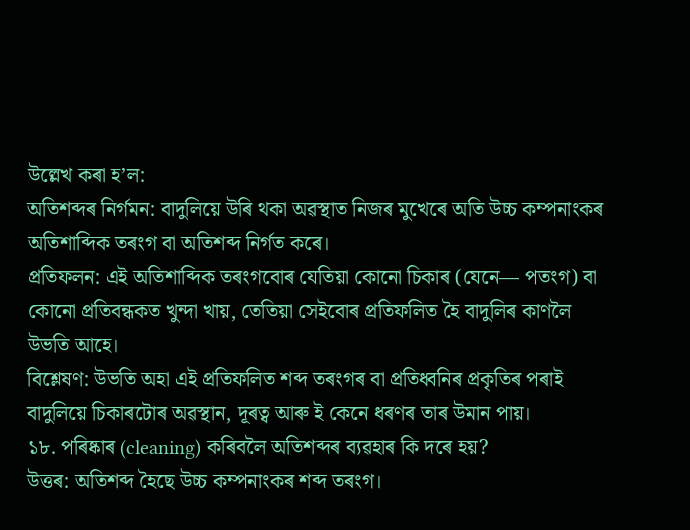উল্লেখ কৰা হ’ল:
অতিশব্দৰ নিৰ্গমন: বাদুলিয়ে উৰি থকা অৱস্থাত নিজৰ মুখেৰে অতি উচ্চ কম্পনাংকৰ অতিশাব্দিক তৰংগ বা অতিশব্দ নিৰ্গত কৰে।
প্ৰতিফলন: এই অতিশাব্দিক তৰংগবোৰ যেতিয়া কোনো চিকাৰ (যেনে— পতংগ) বা কোনো প্ৰতিবন্ধকত খুন্দা খায়, তেতিয়া সেইবোৰ প্ৰতিফলিত হৈ বাদুলিৰ কাণলৈ উভতি আহে।
বিশ্লেষণ: উভতি অহা এই প্ৰতিফলিত শব্দ তৰংগৰ বা প্ৰতিধ্বনিৰ প্ৰকৃতিৰ পৰাই বাদুলিয়ে চিকাৰটোৰ অৱস্থান, দূৰত্ব আৰু ই কেনে ধৰণৰ তাৰ উমান পায়।
১৮. পৰিষ্কাৰ (cleaning) কৰিবলৈ অতিশব্দৰ ব্যৱহাৰ কি দৰে হয়?
উত্তৰ: অতিশব্দ হৈছে উচ্চ কম্পনাংকৰ শব্দ তৰংগ।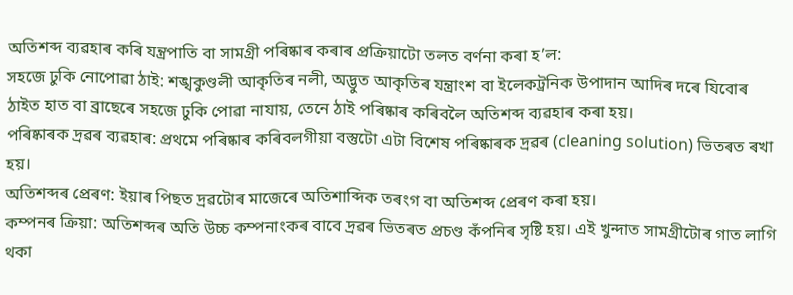অতিশব্দ ব্যৱহাৰ কৰি যন্ত্ৰপাতি বা সামগ্ৰী পৰিষ্কাৰ কৰাৰ প্ৰক্ৰিয়াটো তলত বৰ্ণনা কৰা হ’ল:
সহজে ঢুকি নোপোৱা ঠাই: শঙ্খকুণ্ডলী আকৃতিৰ নলী, অদ্ভুত আকৃতিৰ যন্ত্ৰাংশ বা ইলেকট্ৰনিক উপাদান আদিৰ দৰে যিবোৰ ঠাইত হাত বা ব্ৰাছেৰে সহজে ঢুকি পোৱা নাযায়, তেনে ঠাই পৰিষ্কাৰ কৰিবলৈ অতিশব্দ ব্যৱহাৰ কৰা হয়।
পৰিষ্কাৰক দ্ৰৱৰ ব্যৱহাৰ: প্ৰথমে পৰিষ্কাৰ কৰিবলগীয়া বস্তুটো এটা বিশেষ পৰিষ্কাৰক দ্ৰৱৰ (cleaning solution) ভিতৰত ৰখা হয়।
অতিশব্দৰ প্ৰেৰণ: ইয়াৰ পিছত দ্ৰৱটোৰ মাজেৰে অতিশাব্দিক তৰংগ বা অতিশব্দ প্ৰেৰণ কৰা হয়।
কম্পনৰ ক্ৰিয়া: অতিশব্দৰ অতি উচ্চ কম্পনাংকৰ বাবে দ্ৰৱৰ ভিতৰত প্ৰচণ্ড কঁপনিৰ সৃষ্টি হয়। এই খুন্দাত সামগ্ৰীটোৰ গাত লাগি থকা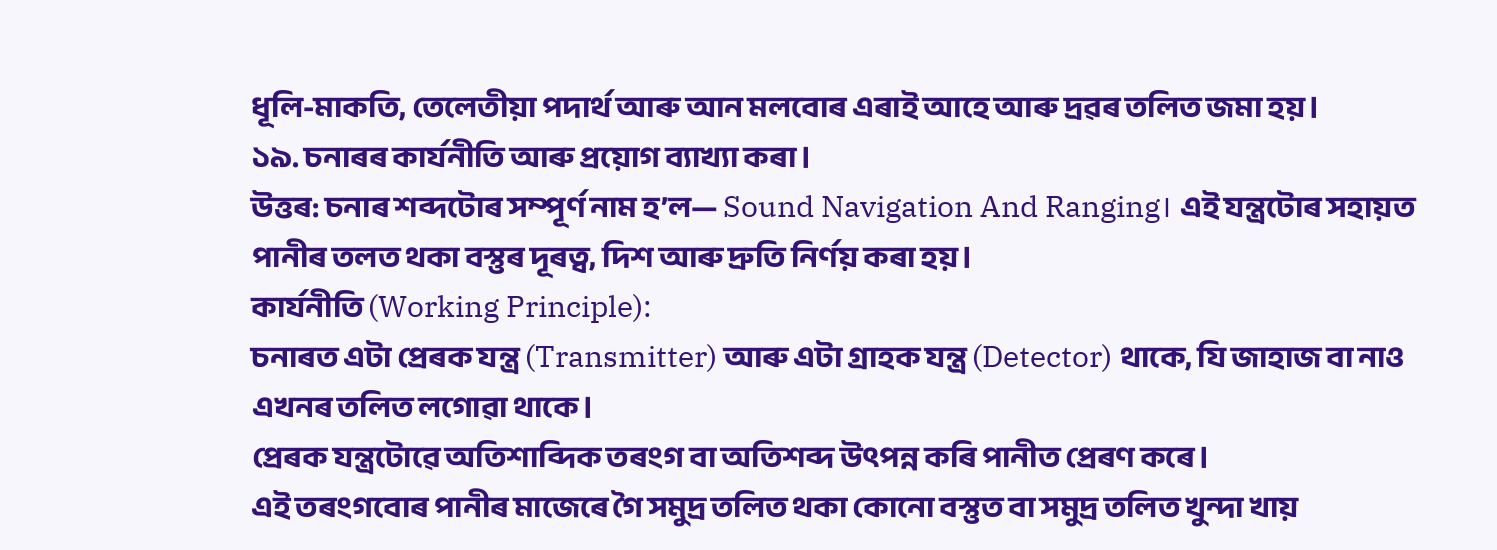ধূলি-মাকতি, তেলেতীয়া পদাৰ্থ আৰু আন মলবোৰ এৰাই আহে আৰু দ্ৰৱৰ তলিত জমা হয়।
১৯. চনাৰৰ কাৰ্যনীতি আৰু প্রয়োগ ব্যাখ্যা কৰা।
উত্তৰ: চনাৰ শব্দটোৰ সম্পূৰ্ণ নাম হ’ল— Sound Navigation And Ranging। এই যন্ত্ৰটোৰ সহায়ত পানীৰ তলত থকা বস্তুৰ দূৰত্ব, দিশ আৰু দ্ৰুতি নিৰ্ণয় কৰা হয়।
কাৰ্যনীতি (Working Principle):
চনাৰত এটা প্ৰেৰক যন্ত্ৰ (Transmitter) আৰু এটা গ্ৰাহক যন্ত্ৰ (Detector) থাকে, যি জাহাজ বা নাও এখনৰ তলিত লগোৱা থাকে।
প্ৰেৰক যন্ত্ৰটোৱে অতিশাব্দিক তৰংগ বা অতিশব্দ উৎপন্ন কৰি পানীত প্ৰেৰণ কৰে।
এই তৰংগবোৰ পানীৰ মাজেৰে গৈ সমুদ্ৰ তলিত থকা কোনো বস্তুত বা সমুদ্ৰ তলিত খুন্দা খায়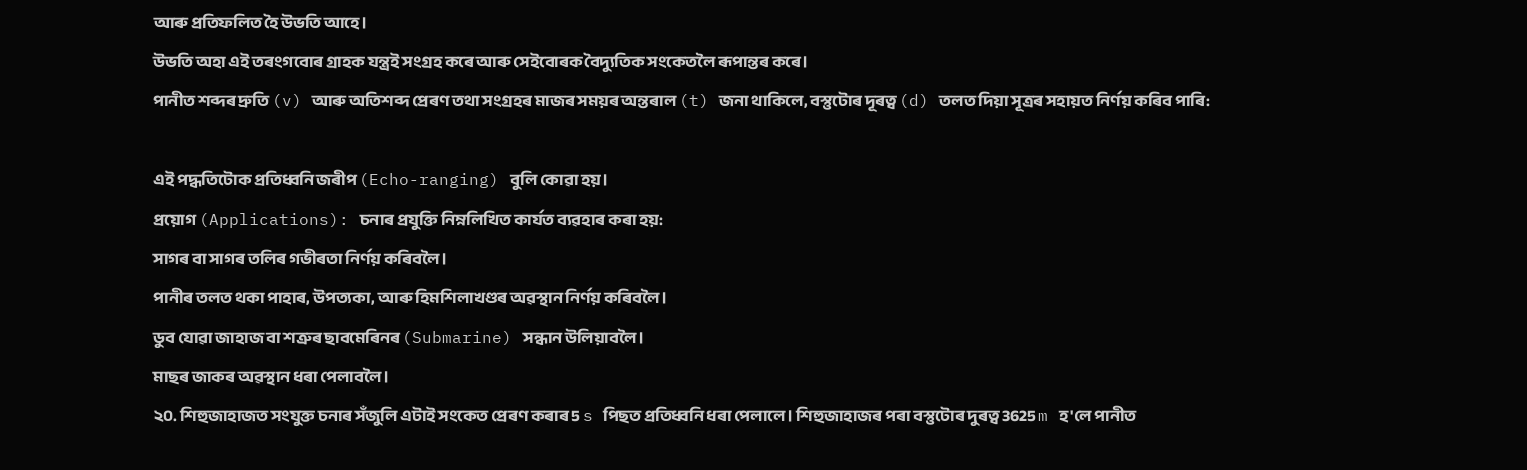আৰু প্ৰতিফলিত হৈ উভতি আহে।
উভতি অহা এই তৰংগবোৰ গ্ৰাহক যন্ত্ৰই সংগ্ৰহ কৰে আৰু সেইবোৰক বৈদ্যুতিক সংকেতলৈ ৰূপান্তৰ কৰে।
পানীত শব্দৰ দ্ৰুতি (v) আৰু অতিশব্দ প্ৰেৰণ তথা সংগ্ৰহৰ মাজৰ সময়ৰ অন্তৰাল (t) জনা থাকিলে, বস্তুটোৰ দূৰত্ব (d) তলত দিয়া সূত্ৰৰ সহায়ত নিৰ্ণয় কৰিব পাৰি:

এই পদ্ধতিটোক প্ৰতিধ্বনি জৰীপ (Echo-ranging) বুলি কোৱা হয়।
প্ৰয়োগ (Applications): চনাৰ প্ৰযুক্তি নিম্নলিখিত কাৰ্যত ব্যৱহাৰ কৰা হয়:
সাগৰ বা সাগৰ তলিৰ গভীৰতা নিৰ্ণয় কৰিবলৈ।
পানীৰ তলত থকা পাহাৰ, উপত্যকা, আৰু হিমশিলাখণ্ডৰ অৱস্থান নিৰ্ণয় কৰিবলৈ।
ডুব যোৱা জাহাজ বা শত্ৰুৰ ছাবমেৰিনৰ (Submarine) সন্ধান উলিয়াবলৈ।
মাছৰ জাকৰ অৱস্থান ধৰা পেলাবলৈ।
২০. শিহুজাহাজত সংযুক্ত চনাৰ সঁজুলি এটাই সংকেত প্ৰেৰণ কৰাৰ 5 s পিছত প্রতিধ্বনি ধৰা পেলালে। শিহুজাহাজৰ পৰা বস্তুটোৰ দুৰত্ব 3625 m হ'লে পানীত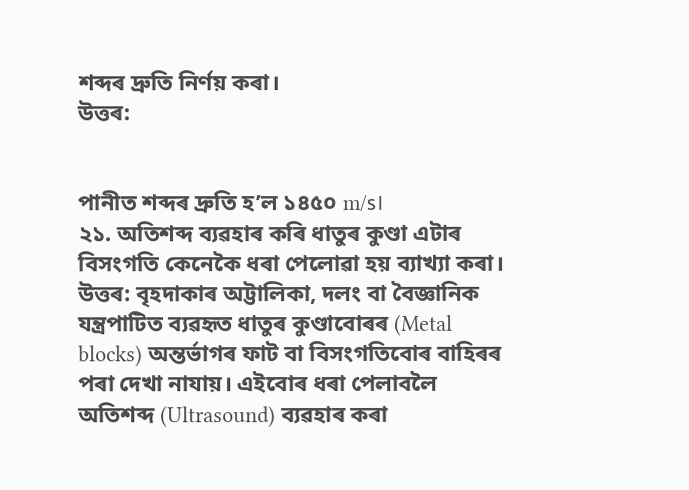শব্দৰ দ্রুতি নির্ণয় কৰা।
উত্তৰ:


পানীত শব্দৰ দ্ৰুতি হ’ল ১৪৫০ m/s।
২১. অতিশব্দ ব্যৱহাৰ কৰি ধাতুৰ কুণ্ডা এটাৰ বিসংগতি কেনেকৈ ধৰা পেলোৱা হয় ব্যাখ্যা কৰা।
উত্তৰ: বৃহদাকাৰ অট্টালিকা, দলং বা বৈজ্ঞানিক যন্ত্ৰপাটিত ব্যৱহৃত ধাতুৰ কুণ্ডাবোৰৰ (Metal blocks) অন্তৰ্ভাগৰ ফাট বা বিসংগতিবোৰ বাহিৰৰ পৰা দেখা নাযায়। এইবোৰ ধৰা পেলাবলৈ অতিশব্দ (Ultrasound) ব্যৱহাৰ কৰা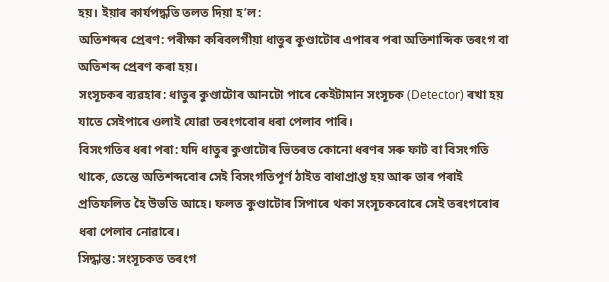হয়। ইয়াৰ কাৰ্যপদ্ধতি তলত দিয়া হ’ল:
অতিশব্দৰ প্ৰেৰণ: পৰীক্ষা কৰিবলগীয়া ধাতুৰ কুণ্ডাটোৰ এপাৰৰ পৰা অতিশাব্দিক তৰংগ বা অতিশব্দ প্ৰেৰণ কৰা হয়।
সংসূচকৰ ব্যৱহাৰ: ধাতুৰ কুণ্ডাটোৰ আনটো পাৰে কেইটামান সংসূচক (Detector) ৰখা হয় যাতে সেইপাৰে ওলাই যোৱা তৰংগবোৰ ধৰা পেলাব পাৰি।
বিসংগতিৰ ধৰা পৰা: যদি ধাতুৰ কুণ্ডাটোৰ ভিতৰত কোনো ধৰণৰ সৰু ফাট বা বিসংগতি থাকে, তেন্তে অতিশব্দবোৰ সেই বিসংগতিপূৰ্ণ ঠাইত বাধাপ্ৰাপ্ত হয় আৰু তাৰ পৰাই প্ৰতিফলিত হৈ উভতি আহে। ফলত কুণ্ডাটোৰ সিপাৰে থকা সংসূচকবোৰে সেই তৰংগবোৰ ধৰা পেলাব নোৱাৰে।
সিদ্ধান্ত: সংসূচকত তৰংগ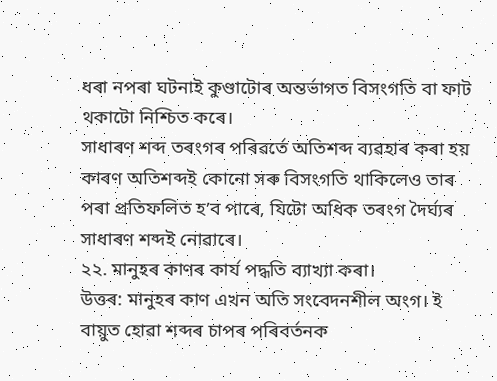ধৰা নপৰা ঘটনাই কুণ্ডাটোৰ অন্তৰ্ভাগত বিসংগতি বা ফাট থকাটো নিশ্চিত কৰে।
সাধাৰণ শব্দ তৰংগৰ পৰিৱৰ্তে অতিশব্দ ব্যৱহাৰ কৰা হয় কাৰণ অতিশব্দই কোনো সৰু বিসংগতি থাকিলেও তাৰ পৰা প্ৰতিফলিত হ’ব পাৰে, যিটো অধিক তৰংগ দৈৰ্ঘ্যৰ সাধাৰণ শব্দই নোৱাৰে।
২২. মানুহৰ কাণৰ কাৰ্য পদ্ধতি ব্যাখ্যা কৰা।
উত্তৰ: মানুহৰ কাণ এখন অতি সংবেদনশীল অংগ। ই বায়ুত হোৱা শব্দৰ চাপৰ পৰিবৰ্তনক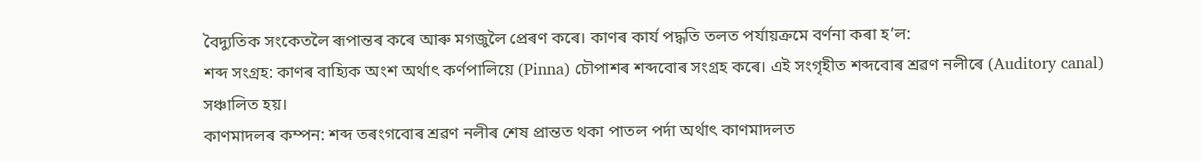বৈদ্যুতিক সংকেতলৈ ৰূপান্তৰ কৰে আৰু মগজুলৈ প্ৰেৰণ কৰে। কাণৰ কাৰ্য পদ্ধতি তলত পৰ্যায়ক্ৰমে বৰ্ণনা কৰা হ’ল:
শব্দ সংগ্ৰহ: কাণৰ বাহ্যিক অংশ অৰ্থাৎ কৰ্ণপালিয়ে (Pinna) চৌপাশৰ শব্দবোৰ সংগ্ৰহ কৰে। এই সংগৃহীত শব্দবোৰ শ্ৰৱণ নলীৰে (Auditory canal) সঞ্চালিত হয়।
কাণমাদলৰ কম্পন: শব্দ তৰংগবোৰ শ্ৰৱণ নলীৰ শেষ প্ৰান্তত থকা পাতল পৰ্দা অৰ্থাৎ কাণমাদলত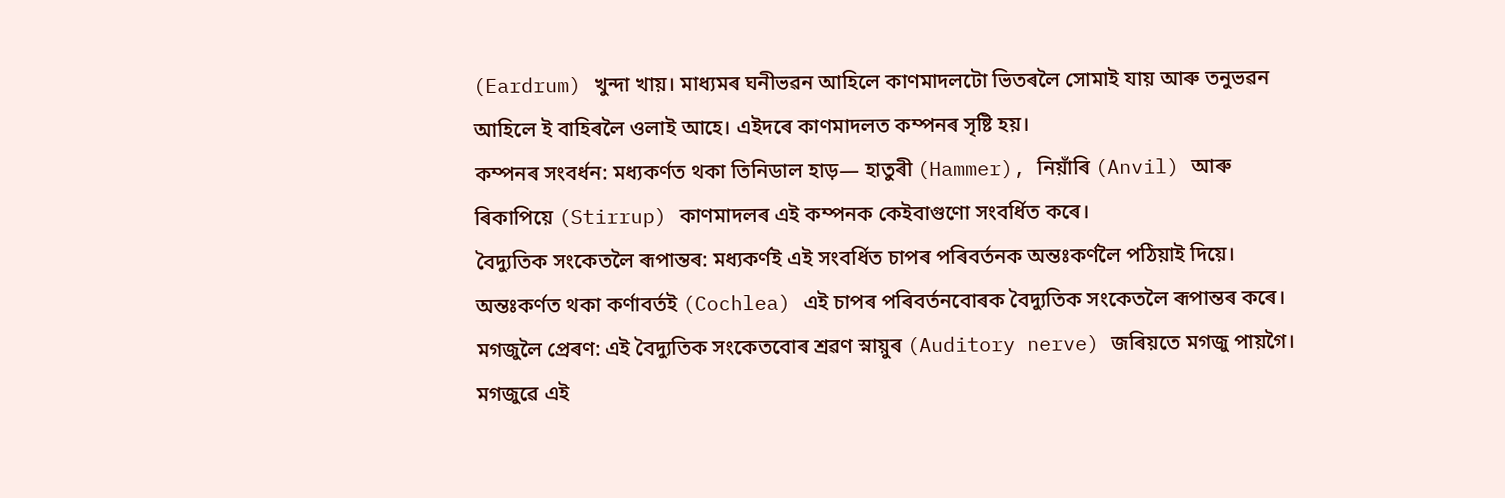(Eardrum) খুন্দা খায়। মাধ্যমৰ ঘনীভৱন আহিলে কাণমাদলটো ভিতৰলৈ সোমাই যায় আৰু তনুভৱন আহিলে ই বাহিৰলৈ ওলাই আহে। এইদৰে কাণমাদলত কম্পনৰ সৃষ্টি হয়।
কম্পনৰ সংবৰ্ধন: মধ্যকৰ্ণত থকা তিনিডাল হাড়— হাতুৰী (Hammer), নিয়াঁৰি (Anvil) আৰু ৰিকাপিয়ে (Stirrup) কাণমাদলৰ এই কম্পনক কেইবাগুণো সংবৰ্ধিত কৰে।
বৈদ্যুতিক সংকেতলৈ ৰূপান্তৰ: মধ্যকৰ্ণই এই সংবৰ্ধিত চাপৰ পৰিবৰ্তনক অন্তঃকৰ্ণলৈ পঠিয়াই দিয়ে। অন্তঃকৰ্ণত থকা কৰ্ণাবৰ্তই (Cochlea) এই চাপৰ পৰিবৰ্তনবোৰক বৈদ্যুতিক সংকেতলৈ ৰূপান্তৰ কৰে।
মগজুলৈ প্ৰেৰণ: এই বৈদ্যুতিক সংকেতবোৰ শ্ৰৱণ স্নায়ুৰ (Auditory nerve) জৰিয়তে মগজু পায়গৈ। মগজুৱে এই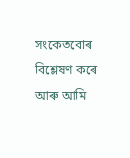সংকেতবোৰ বিশ্লেষণ কৰে আৰু আমি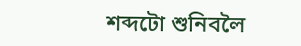শব্দটো শুনিবলৈ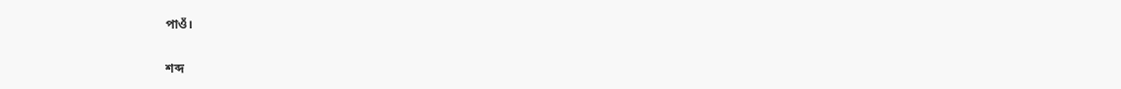পাওঁ।

শব্দ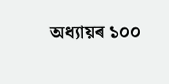অধ্যায়ৰ ১০০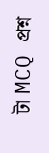টা MCQ প্ৰশ্ন